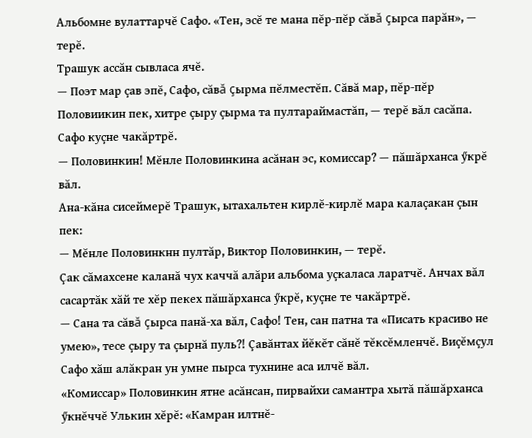Альбомне вулаттарчĕ Сафо. «Тен, эсĕ те мана пĕр-пĕр сăвă çырса парăн», — терĕ.
Трашук ассăн сывласа ячĕ.
— Поэт мар çав эпĕ, Сафо, сăвă çырма пĕлместĕп. Сăвă мар, пĕр-пĕр Половиикин пек, хитре çыру çырма та пултараймастăп, — терĕ вăл сасăпа.
Сафо куçне чакăртрĕ.
— Половинкин! Мĕнле Половинкина асăнан эс, комиссар? — пăшăрханса ӳкрĕ вăл.
Ана-кăна сисеймерĕ Трашук, ытахальтен кирлĕ-кирлĕ мара калаçакан çын пек:
— Мĕнле Половинкнн пултăр, Виктор Половинкин, — терĕ.
Çак сăмахсене каланă чух каччă алăри альбома уçкаласа ларатчĕ. Анчах вăл сасартăк хăй те хĕр пекех пăшăрханса ӳкрĕ, куçне те чакăртрĕ.
— Сана та сăвă çырса панă-ха вăл, Сафо! Тен, сан патна та «Писать красиво не умею», тесе çыру та çырнă пуль?! Çавăнтах йĕкĕт сăнĕ тĕксĕмленчĕ. Виçĕмçул Сафо хăш алăкран ун умне пырса тухнине аса илчĕ вăл.
«Комиссар» Половинкин ятне асăнсан, пирвайхи самантра хытă пăшăрханса ӳкнĕччĕ Улькин хĕрĕ: «Камран илтнĕ-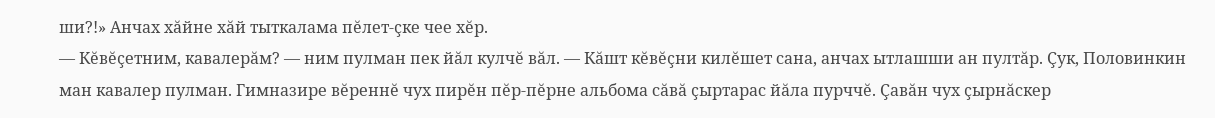ши?!» Анчах хăйне хăй тыткалама пĕлет-çке чее хĕр.
— Кĕвĕçетним, кавалерăм? — ним пулман пек йăл кулчĕ вăл. — Кăшт кĕвĕçни килĕшет сана, анчах ытлашши ан пултăр. Çук, Половинкин ман кавалер пулман. Гимназире вĕреннĕ чух пирĕн пĕр-пĕрне альбома сăвă çыртарас йăла пурччĕ. Çавăн чух çырнăскер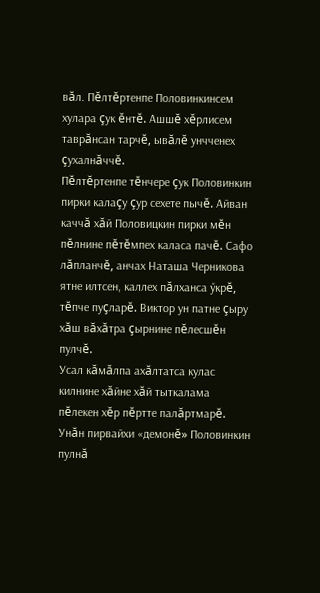вăл. Пĕлтĕртенпе Половинкинсем хулара çук ĕнтĕ. Ашшĕ хĕрлисем таврăнсан тарчĕ, ывăлĕ унчченех çухалнăччĕ.
Пĕлтĕртенпе тĕнчере çук Половинкин пирки калаçу çур сехете пычĕ. Айван каччă хăй Половицкин пирки мĕн пĕлнине пĕтĕмпех каласа пачĕ. Сафо лăпланчĕ, анчах Наташа Черникова ятне илтсен, каллех пăлханса ӳкрĕ, тĕпче пуçларĕ. Виктор ун патне çыру хăш вăхăтра çырнине пĕлесшĕн пулчĕ.
Усал кăмăлпа ахăлтатса кулас килнине хăйне хăй тыткалама пĕлекен хĕр пĕртте палăртмарĕ. Унăн пирвайхи «демонĕ» Половинкин пулнă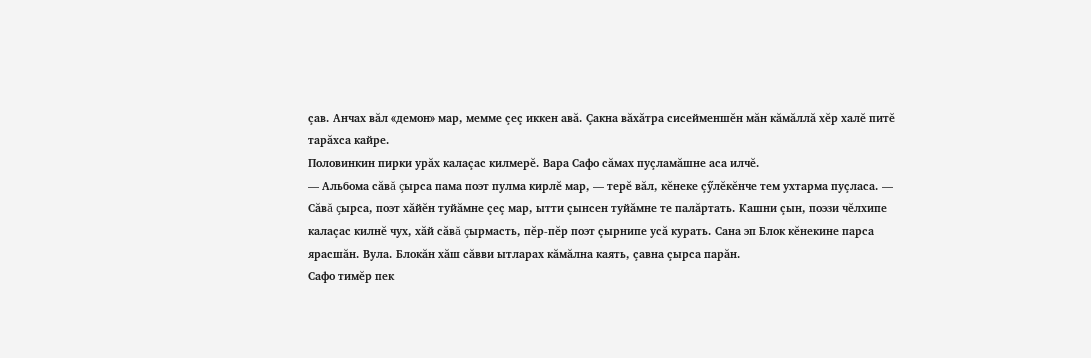çав. Анчах вăл «демон» мар, мемме çеç иккен авă. Çакна вăхăтра сисейменшĕн мăн кăмăллă хĕр халĕ питĕ тарăхса кайре.
Половинкин пирки урăх калаçас килмерĕ. Вара Сафо сăмах пуçламăшне аса илчĕ.
— Альбома сăвă çырса пама поэт пулма кирлĕ мар, — терĕ вăл, кĕнеке çӳлĕкĕнче тем ухтарма пуçласа. — Сăвă çырса, поэт хăйĕн туйăмне çеç мар, ытти çынсен туйăмне те палăртать. Кашни çын, поэзи чĕлхипе калаçас килнĕ чух, хăй сăвă çырмасть, пĕр-пĕр поэт çырнипе усă курать. Сана эп Блок кĕнекине парса ярасшăн. Вула. Блокăн хăш сăвви ытларах кăмăлна каять, çавна çырса парăн.
Сафо тимĕр пек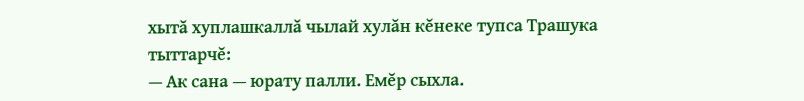хытă хуплашкаллă чылай хулăн кĕнеке тупса Трашука тыттарчĕ:
— Ак сана — юрату палли. Емĕр сыхла.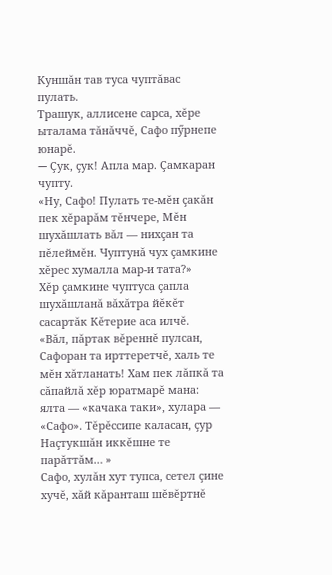Куншăн тав туса чуптăвас пулать.
Трашук, аллисене сарса, хĕре ыталама тăнăччĕ, Сафо пӳрнепе юнарĕ.
— Çук, çук! Апла мар. Çамкаран чупту.
«Ну, Сафо! Пулать те-мĕн çакăн пек хĕрарăм тĕнчере, Мĕн шухăшлать вăл — нихçан та пĕлеймĕн. Чуптунă чух çамкине хĕрес хумалла мар-и тата?»
Хĕр çамкине чуптуса çапла шухăшланă вăхăтра йĕкĕт сасартăк Кĕтерие аса илчĕ.
«Вăл, пăртак вĕреннĕ пулсан, Сафоран та ирттеретчĕ, халь те мĕн хăтланать! Хам пек лăпкă та сăпайлă хĕр юратмарĕ мана: ялта — «качака таки», хулара — «Сафо». Тĕрĕссипе каласан, çур Наçтукшăн иккĕшне те парăттăм… »
Сафо, хулăн хут тупса, сетел çине хучĕ, хăй кăранташ шĕвĕртнĕ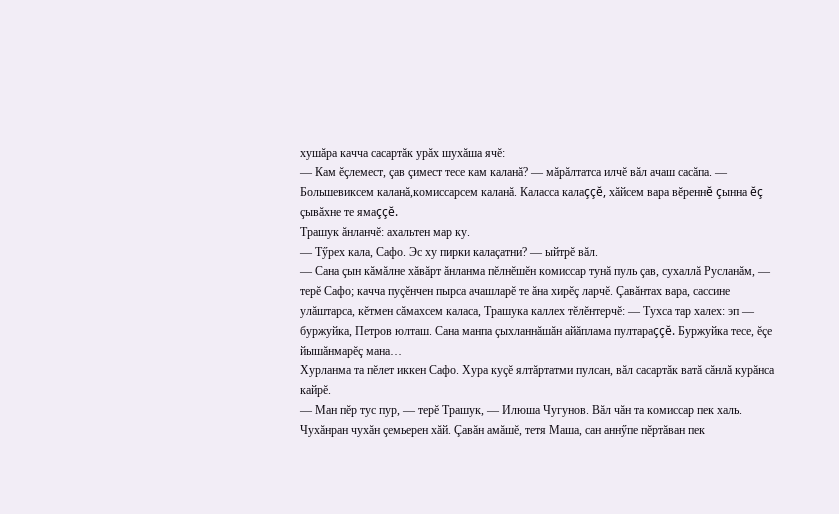хушăра качча сасартăк урăх шухăша ячĕ:
— Кам ĕçлемест, çав çимест тесе кам каланă? — мăрăлтатса илчĕ вăл ачаш сасăпа. — Большевиксем каланă,комиссарсем каланă. Каласса калаççĕ, хăйсем вара вĕреннĕ çынна ĕç çывăхне те ямаççĕ.
Трашук ăнланчĕ: ахальтен мар ку.
— Тӳрех кала, Сафо. Эс ху пирки калаçатни? — ыйтрĕ вăл.
— Сана çын кăмăлне хăвăрт ăнланма пĕлнĕшĕн комиссар тунă пуль çав, сухаллă Русланăм, — терĕ Сафо; качча пуçĕнчен пырса ачашларĕ те ăна хирĕç ларчĕ. Çавăнтах вара, сассине улăштарса, кĕтмен сăмахсем каласа, Трашука каллех тĕлĕнтерчĕ: — Тухса тар халех: эп — буржуйка, Петров юлташ. Сана манпа çыхланнăшăн айăплама пултараççĕ. Буржуйка тесе, ĕçе йышăнмарĕç мана…
Хурланма та пĕлет иккен Сафо. Хура куçĕ ялтăртатми пулсан, вăл сасартăк ватă сăнлă курăнса кайрĕ.
— Ман пĕр тус пур, — терĕ Трашук, — Илюша Чугунов. Вăл чăн та комиссар пек халь. Чухăнран чухăн çемьерен хăй. Çавăн амăшĕ, тетя Маша, сан аннӳпе пĕртăван пек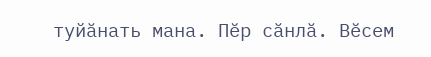туйăнать мана. Пĕр сăнлă. Вĕсем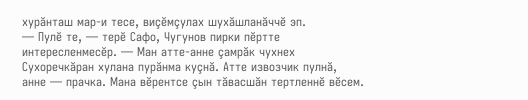хурăнташ мар-и тесе, виçĕмçулах шухăшланăччĕ эп.
— Пулĕ те, — терĕ Сафо, Чугунов пирки пĕртте интересленмесĕр. — Ман атте-анне çамрăк чухнех Сухоречкăран хулана пурăнма куçнă. Атте извозчик пулнă, анне — прачка. Мана вĕрентсе çын тăвасшăн тертленнĕ вĕсем.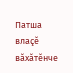Патша влаçĕ вăхăтĕнче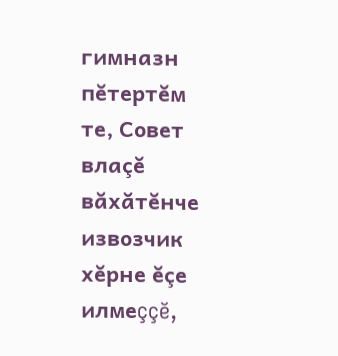гимназн пĕтертĕм те, Совет влаçĕ вăхăтĕнче извозчик хĕрне ĕçе илмеççĕ,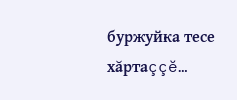буржуйка тесе хăртаççĕ…